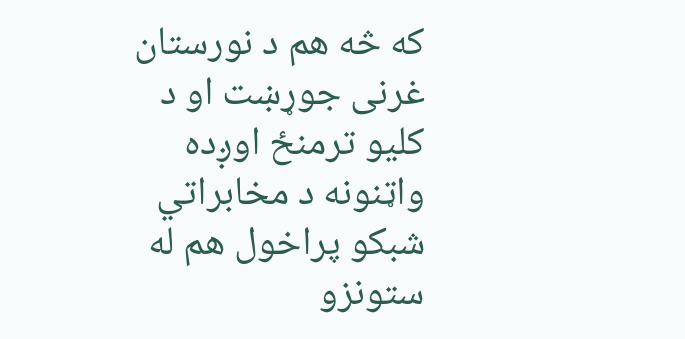که څه هم د نورستان غرنی جوړښت او د کلیو ترمنځ اوږده واټنونه د مخابراتي شبکو پراخول هم له ستونزو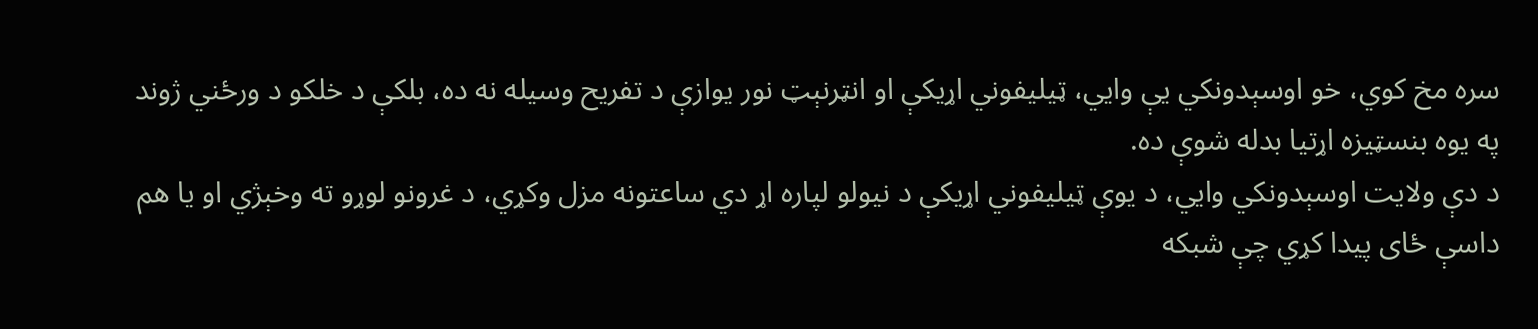سره مخ کوي، خو اوسېدونکي یې وايي، ټیلیفوني اړیکې او انټرنېټ نور یوازې د تفریح وسیله نه ده، بلکې د خلکو د ورځني ژوند په یوه بنسټیزه اړتیا بدله شوې ده.
د دې ولایت اوسېدونکي وايي، د یوې ټیلیفوني اړیکې د نیولو لپاره اړ دي ساعتونه مزل وکړي، د غرونو لوړو ته وخېژي او یا هم داسې ځای پیدا کړي چې شبکه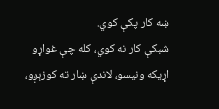ښه کار پکې کوي.
شبکې کار نه کوي، کله چې غواړو اړیکه ونیسو، لاندې ښار ته کوزېږو،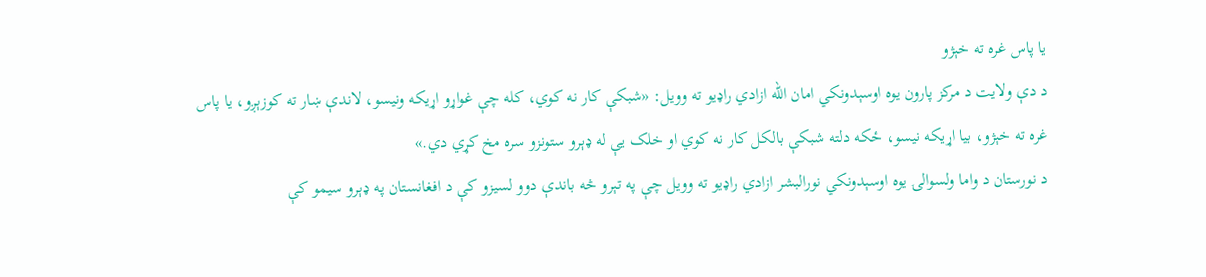یا پاس غره ته خېژو
د دې ولایت د مرکز پارون یوه اوسېدونکي امان الله ازادي راډیو ته وویل: «شبکې کار نه کوي، کله چې غواړو اړیکه ونیسو، لاندې ښار ته کوزېږو، یا پاس غره ته خېژو، بیا اړیکه نیسو، ځکه دلته شبکې بالکل کار نه کوي او خلک یې له ډېرو ستونزو سره مخ کړي دي.»
د نورستان د واما ولسوالۍ یوه اوسېدونکي نورالبشر ازادي راډیو ته وویل چې په تېرو څه باندې دوو لسیزو کې د افغانستان په ډېرو سیمو کې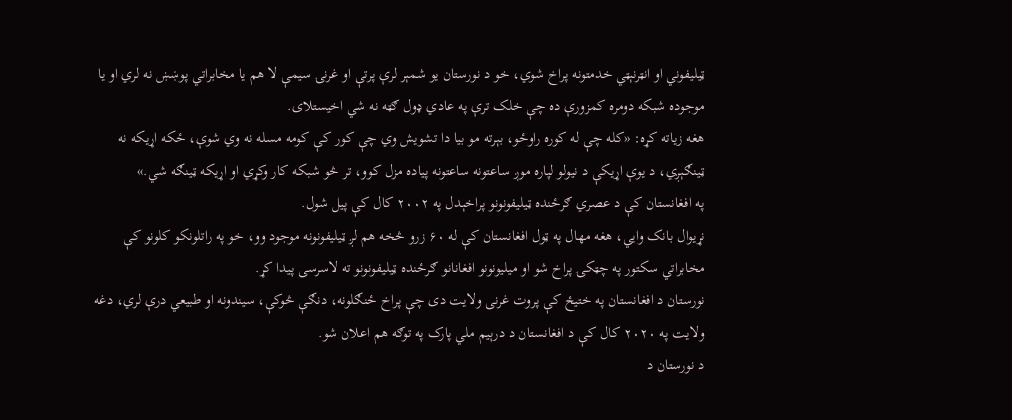ټیلیفوني او انټرنېټي خدمتونه پراخ شوي، خو د نورستان یو شمېر لرې پرتې او غرنۍ سیمې لا هم یا مخابراتي پوښښ نه لري او یا موجوده شبکه دومره کمزورې ده چې خلک ترې په عادي ډول ګټه نه شي اخیستلای.
هغه زیاته کړه: «کله چې له کوره راوځو، بېرته مو بیا دا تشویش وي چې کور کې کومه مسله نه وي شوې، ځکه اړیکه نه ټینګېږي، د یوې اړیکې د نیولو لپاره موږ ساعتونه ساعتونه پیاده مزل کوو، تر څو شبکه کار وکړي او اړیکه ټینګه شي.»
په افغانستان کې د عصري ګرځنده ټیلیفونونو پراخېدل په ۲۰۰۲ کال کې پیل شول.
نړیوال بانک وايي، هغه مهال په ټول افغانستان کې له ۶۰ زرو څخه هم لږ ټیلیفونونه موجود وو، خو په راتلونکو کلونو کې مخابراتي سکتور په چټکۍ پراخ شو او میلیونونو افغانانو ګرځنده ټیلیفونونو ته لاسرسی پیدا کړ.
نورستان د افغانستان په ختیځ کې پروت غرنی ولایت دی چې پراخ ځنګلونه، دنګې څوکې، سیندونه او طبیعي درې لري، دغه ولایت په ۲۰۲۰ کال کې د افغانستان د درېیم ملي پارک په توګه هم اعلان شو.
د نورستان د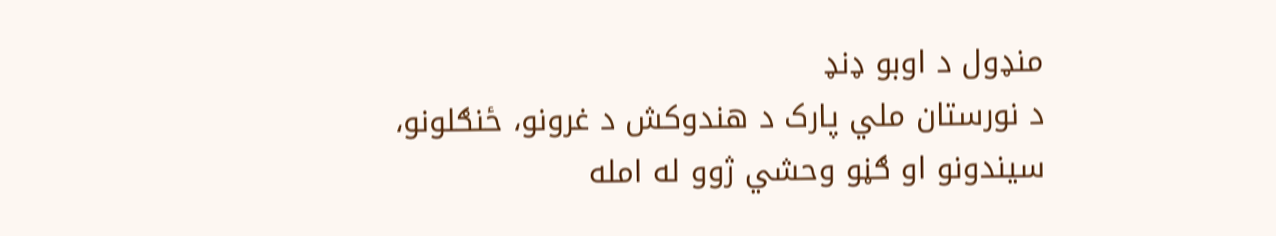منډول د اوبو ډنډ
د نورستان ملي پارک د هندوکش د غرونو، ځنګلونو، سیندونو او ګڼو وحشي ژوو له امله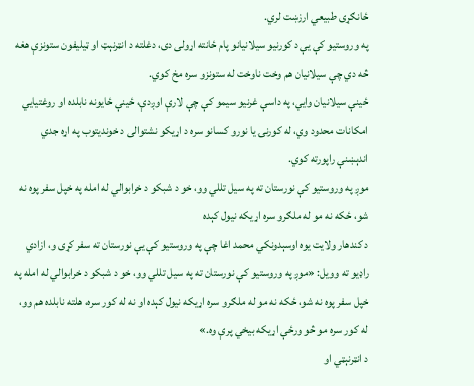ځانګړی طبیعي ارزښت لري.
په وروستیو کې یې د کورنیو سیلانیانو پام ځانته اړولی دی، دغلته د انټرنېټ او ټیلیفون ستونزې هغه څه دي چې سیلانیان هم وخت ناوخت له ستونزو سره مخ کوي.
ځینې سیلانیان وايي، په داسې غرنیو سیمو کې چې لارې اوږدې، ځینې ځایونه نابلده او روغتیايي امکانات محدود وي، له کورنۍ یا نورو کسانو سره د اړیکو نشتوالی د خوندیتوب په اړه جدي اندېښنې راپورته کوي.
موږ په وروستیو کې نورستان ته په سیل تللي وو، خو د شبکو د خرابوالي له امله په خپل سفر پوه نه شو، ځکه نه مو له ملګرو سره اړیکه نیول کېده
د کندهار ولایت یوه اوسېدونکي محمد اغا چې په وروستیو کې یې نورستان ته سفر کړی و، ازادي راډیو ته وویل: «موږ په وروستیو کې نورستان ته په سیل تللي وو، خو د شبکو د خرابوالي له امله په خپل سفر پوه نه شو، ځکه نه مو له ملګرو سره اړیکه نیول کېده او نه له کور سره، هلته نابلده هم وو، له کور سره مو څو ورځې اړیکه بیخي پرې وه.»
د انټرنېټي او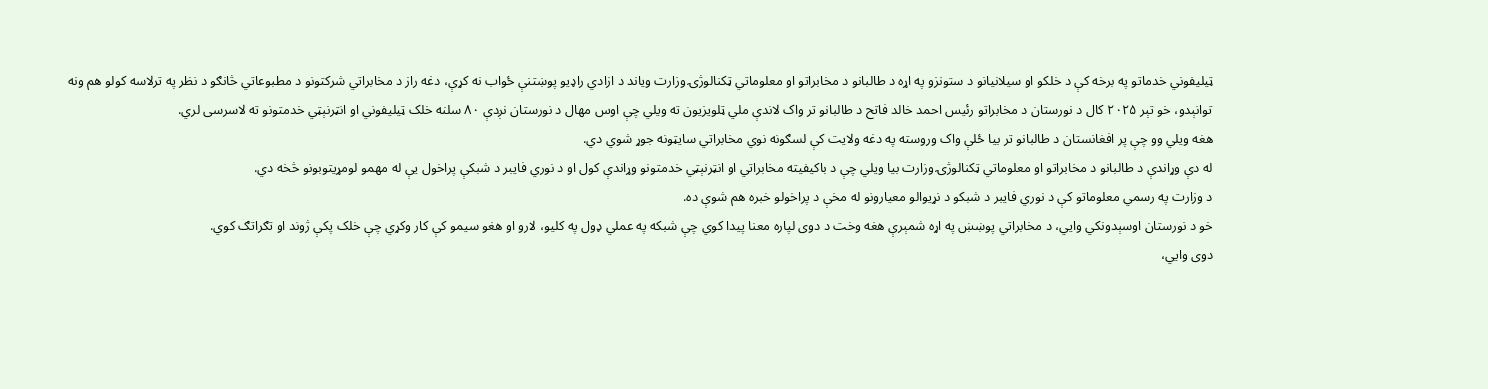ټیلیفوني خدماتو په برخه کې د خلکو او سیلانیانو د ستونزو په اړه د طالبانو د مخابراتو او معلوماتي ټکنالوژۍ وزارت ویاند د ازادي راډیو پوښتنې ځواب نه کړې، دغه راز د مخابراتي شرکتونو د مطبوعاتي څانګو د نظر په ترلاسه کولو هم ونه توانېدو، خو تېر ۲۰۲۵ کال د نورستان د مخابراتو رئیس احمد خالد فاتح د طالبانو تر واک لاندې ملي ټلویزیون ته ویلي چې اوس مهال د نورستان نږدې ۸۰ سلنه خلک ټیلیفوني او انټرنېټي خدمتونو ته لاسرسی لري.
هغه ویلي وو چې پر افغانستان د طالبانو تر بیا ځلې واک وروسته په دغه ولایت کې لسګونه نوي مخابراتي سایټونه جوړ شوي دي.
له دې وړاندې د طالبانو د مخابراتو او معلوماتي ټکنالوژۍ وزارت بیا ویلي چې د باکیفیته مخابراتي او انټرنېټي خدمتونو وړاندې کول او د نوري فایبر د شبکې پراخول یې له مهمو لومړیتوبونو څخه دي.
د وزارت په رسمي معلوماتو کې د نوري فایبر د شبکو د نړیوالو معیارونو له مخې د پراخولو خبره هم شوې ده.
خو د نورستان اوسېدونکي وايي، د مخابراتي پوښښ په اړه شمېرې هغه وخت د دوی لپاره معنا پیدا کوي چې شبکه په عملي ډول په کلیو، لارو او هغو سیمو کې کار وکړي چې خلک پکې ژوند او تګراتګ کوي.
دوی وايي،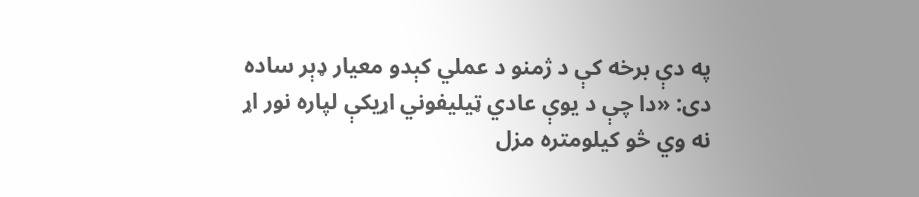په دې برخه کې د ژمنو د عملي کېدو معیار ډېر ساده دی: «دا چې د یوې عادي ټیلیفوني اړیکې لپاره نور اړ نه وي څو کیلومتره مزل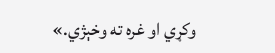وکړي او غره ته وخېژي.»